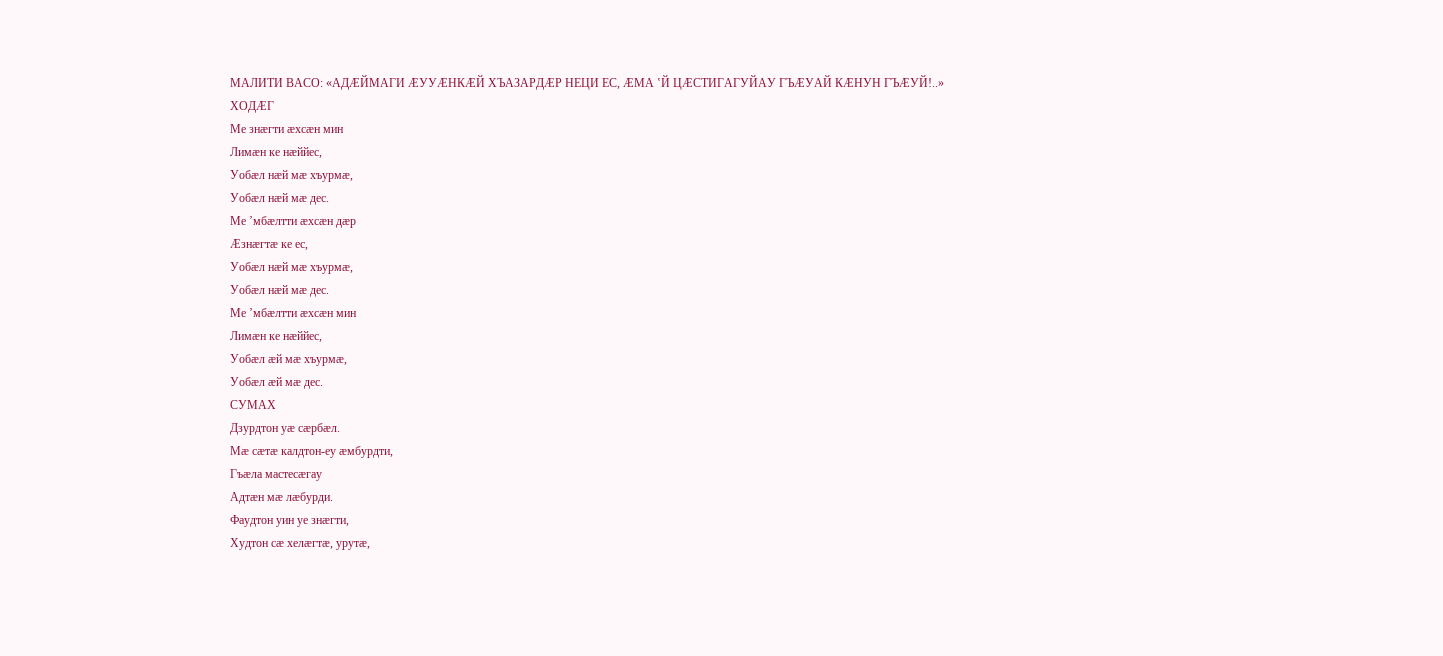МАЛИТИ ВАСО: «АДÆЙМАГИ ÆУУÆНКÆЙ ХЪАЗАРДÆР НЕЦИ ЕС, ÆМА ‛Й ЦÆСТИГАГУЙАУ ГЪÆУАЙ КÆНУН ГЪÆУЙ!..»
ХОДÆГ
Ме знæгти æхсæн мин
Лимæн ке нæййес,
Уобæл нæй мæ хъурмæ,
Уобæл нæй мæ дес.
Ме ’мбæлтти æхсæн дæр
Æзнæгтæ ке ес,
Уобæл нæй мæ хъурмæ,
Уобæл нæй мæ дес.
Ме ’мбæлтти æхсæн мин
Лимæн ке нæййес,
Уобæл æй мæ хъурмæ,
Уобæл æй мæ дес.
СУМАХ
Дзурдтон уæ сæрбæл.
Мæ сæтæ калдтон-еу æмбурдти,
Гъæла мастесæгау
Адтæн мæ лæбурди.
Фаудтон уин уе знæгти,
Худтон сæ хелæгтæ, урутæ,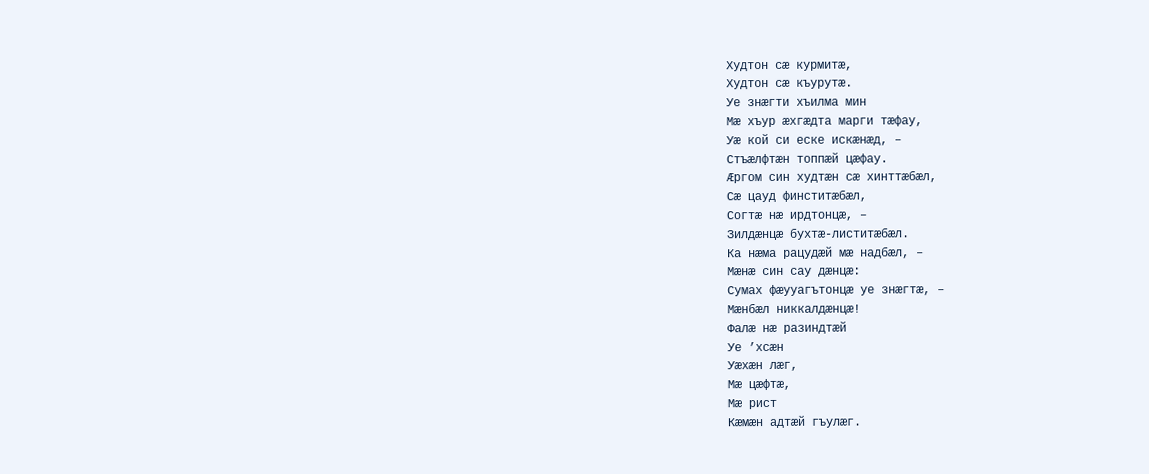Худтон сæ курмитæ,
Худтон сæ къурутæ.
Уе знæгти хъилма мин
Мæ хъур æхгæдта марги тæфау,
Уæ кой си еске искæнæд, –
Стъæлфтæн топпæй цæфау.
Æргом син худтæн сæ хинттæбæл,
Сæ цауд финститæбæл,
Согтæ нæ ирдтонцæ, –
Зилдæнцæ бухтæ-листитæбæл.
Ка нæма рацудæй мæ надбæл, –
Мæнæ син сау дæнцæ:
Сумах фæууагътонцæ уе знæгтæ, –
Мæнбæл никкалдæнцæ!
Фалæ нæ разиндтæй
Уе ’хсæн
Уæхæн лæг,
Мæ цæфтæ,
Мæ рист
Кæмæн адтæй гъулæг.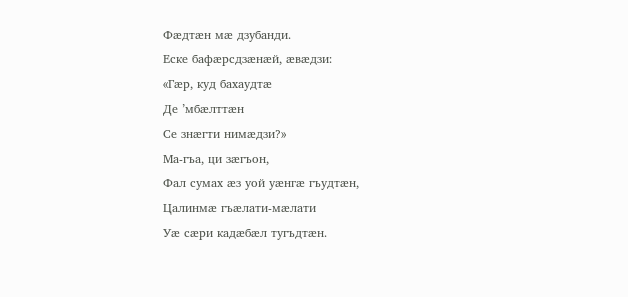Фæдтæн мæ дзубанди.
Еске бафæрсдзæнæй, æвæдзи:
«Гæр, куд бахаудтæ
Де ’мбæлттæн
Се знæгти нимæдзи?»
Ма-гъа, ци зæгъон,
Фал сумах æз уой уæнгæ гъудтæн,
Цалинмæ гъæлати-мæлати
Уæ сæри кадæбæл тугъдтæн.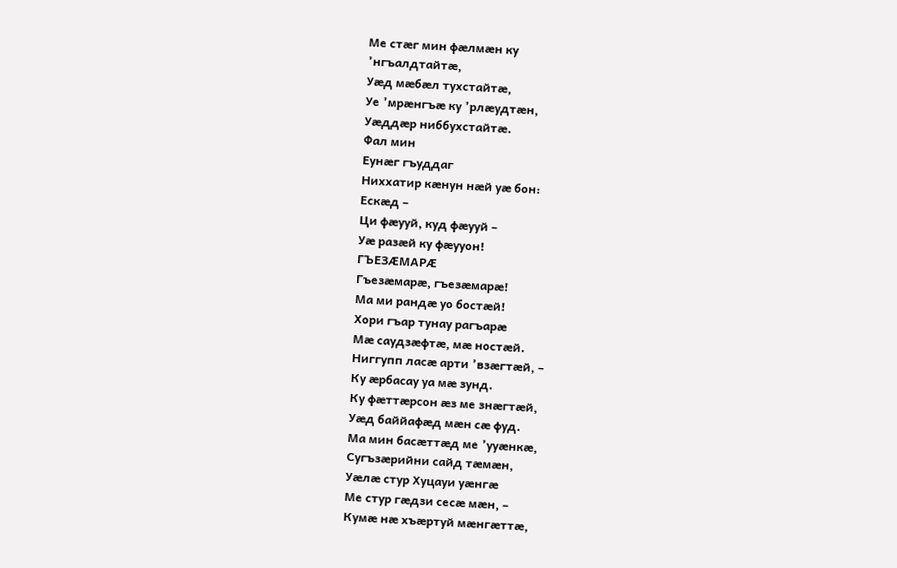Ме стæг мин фæлмæн ку
’нгъалдтайтæ,
Уæд мæбæл тухстайтæ,
Уе ’мрæнгъæ ку ’рлæудтæн,
Уæддæр ниббухстайтæ.
Фал мин
Еунæг гъуддаг
Ниххатир кæнун нæй уæ бон:
Ескæд –
Ци фæууй, куд фæууй –
Уæ разæй ку фæууон!
ГЪЕЗÆМАРÆ
Гъезæмарæ, гъезæмарæ!
Ма ми рандæ уо бостæй!
Хори гъар тунау рагъарæ
Мæ саудзæфтæ, мæ ностæй.
Ниггупп ласæ арти ’взæгтæй, –
Ку æрбасау уа мæ зунд.
Ку фæттæрсон æз ме знæгтæй,
Уæд баййафæд мæн сæ фуд.
Ма мин басæттæд ме ’ууæнкæ,
Сугъзæрийни сайд тæмæн,
Уæлæ стур Хуцауи уæнгæ
Ме стур гæдзи сесæ мæн, –
Кумæ нæ хъæртуй мæнгæттæ,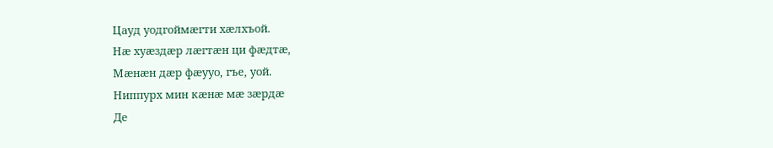Цауд уодгоймæгти хæлхъой.
Нæ хуæздæр лæгтæн ци фæдтæ,
Мæнæн дæр фæууо, гъе, уой.
Ниппурх мин кæнæ мæ зæрдæ
Де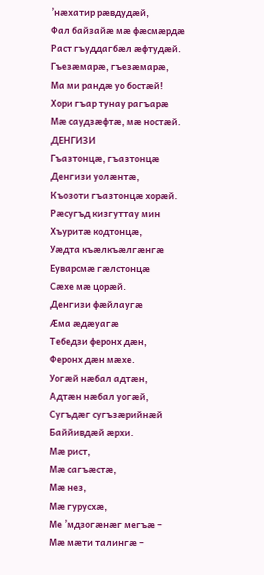’нæхатир рæвдудæй,
Фал байзайæ мæ фæсмæрдæ
Раст гъуддагбæл æфтудæй.
Гъезæмарæ, гъезæмарæ,
Ма ми рандæ уо бостæй!
Хори гъар тунау рагъарæ
Мæ саудзæфтæ, мæ ностæй.
ДЕНГИЗИ
Гъазтонцæ, гъазтонцæ
Денгизи уолæнтæ,
Къозоти гъазтонцæ хорæй.
Рæсугъд кизгуттау мин
Хъуритæ кодтонцæ,
Уæдта къæлкъæлгæнгæ
Еуварсмæ гæлстонцæ
Сæхе мæ цорæй.
Денгизи фæйлаугæ
Æма æдæуагæ
Тебедзи феронх дæн,
Феронх дæн мæхе.
Уогæй нæбал адтæн,
Адтæн нæбал уогæй,
Сугъдæг сугъзæрийнæй
Баййивдæй æрхи.
Мæ рист,
Мæ сагъæстæ,
Мæ нез,
Мæ гурусхæ,
Ме ’мдзогæнæг мегъæ –
Мæ мæти талингæ –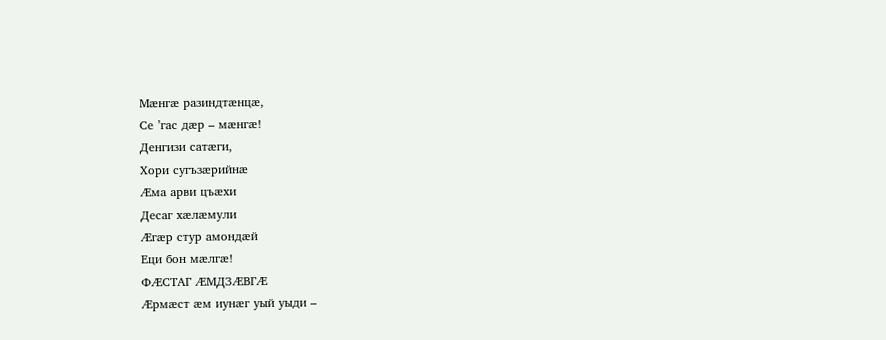Мæнгæ разиндтæнцæ,
Се ’гас дæр – мæнгæ!
Денгизи сатæги,
Хори сугъзæрийнæ
Æма арви цъæхи
Десаг хæлæмули
Æгæр стур амондæй
Еци бон мæлгæ!
ФÆСТАГ ÆМДЗÆВГÆ
Æрмæст æм иунæг уый уыди –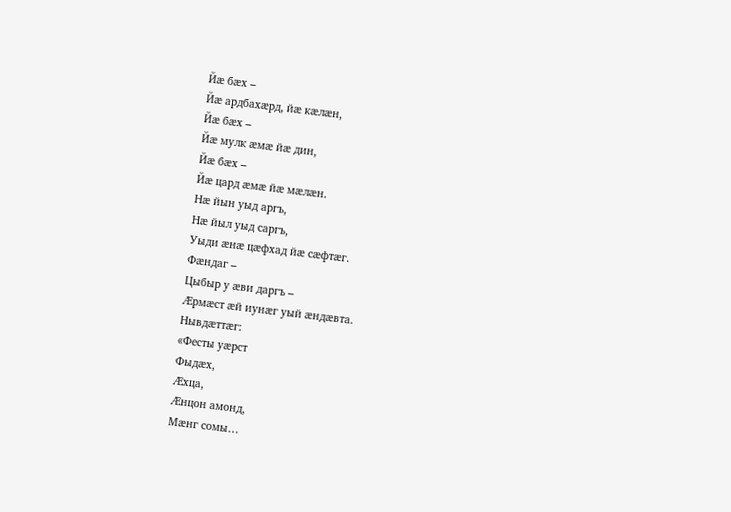Йæ бæх –
Йæ ардбахæрд, йæ кæлæн,
Йæ бæх –
Йæ мулк æмæ йæ дин,
Йæ бæх –
Йæ цард æмæ йæ мæлæн.
Нæ йын уыд аргъ,
Нæ йыл уыд саргъ,
Уыди æнæ цæфхад йæ сæфтæг.
Фæндаг –
Цыбыр у æви даргъ –
Æрмæст æй иунæг уый æндæвта.
Нывдæттæг:
«Фесты уæрст
Фыдæх,
Æхца,
Æнцон амонд,
Мæнг сомы…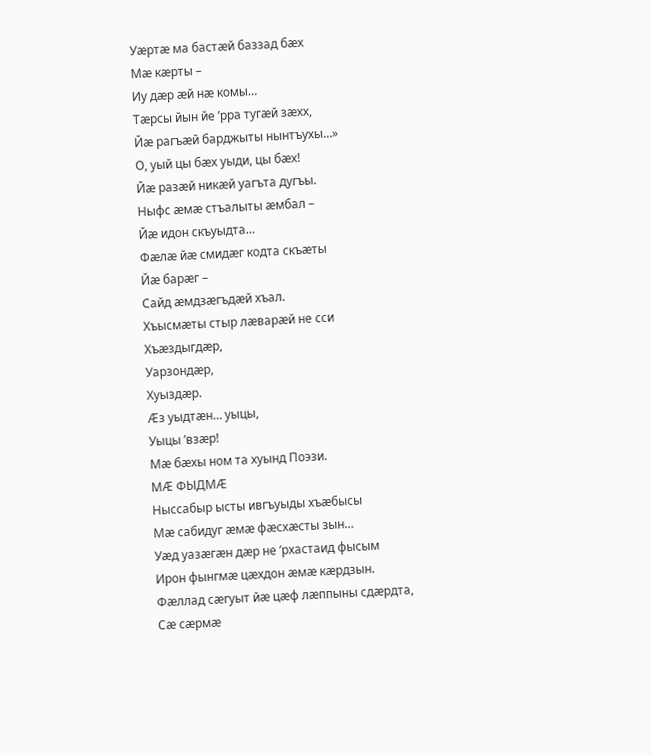Уæртæ ма бастæй баззад бæх
Мæ кæрты –
Иу дæр æй нæ комы…
Тæрсы йын йе ’рра тугæй зæхх,
Йæ рагъæй барджыты нынтъухы…»
О, уый цы бæх уыди, цы бæх!
Йæ разæй никæй уагъта дугъы.
Ныфс æмæ стъалыты æмбал –
Йæ идон скъуыдта…
Фæлæ йæ смидæг кодта скъæты
Йæ барæг –
Сайд æмдзæгъдæй хъал.
Хъысмæты стыр лæварæй не сси
Хъæздыгдæр,
Уарзондæр,
Хуыздæр.
Æз уыдтæн… уыцы,
Уыцы ’взæр!
Мæ бæхы ном та хуынд Поэзи.
МÆ ФЫДМÆ
Ныссабыр ысты ивгъуыды хъæбысы
Мæ сабидуг æмæ фæсхæсты зын…
Уæд уазæгæн дæр не ’рхастаид фысым
Ирон фынгмæ цæхдон æмæ кæрдзын.
Фæллад сæгуыт йæ цæф лæппыны сдæрдта,
Сæ сæрмæ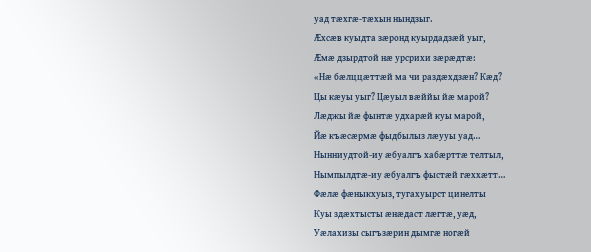уад тæхгæ-тæхын нындзыг.
Æхсæв куыдта зæронд куырдадзæй уыг,
Æмæ дзырдтой нæ урсрихи зæрæдтæ:
«Нæ бæлццæттæй ма чи раздæхдзæн? Кæд?
Цы кæуы уыг? Цæуыл вæййы йæ марой?
Лæджы йæ фынтæ удхарæй куы марой,
Йæ къæсæрмæ фыдбылыз лæууы уад…
Нынниудтой-иу æбуалгъ хабæрттæ телтыл,
Нымпылдтæ-иу æбуалгъ фыстæй гæххæтт…
Фæлæ фæныкхуыз, тугахуырст цинелты
Куы здæхтысты æнæдаст лæгтæ, уæд,
Уæлахизы сыгъзæрин дымгæ ногæй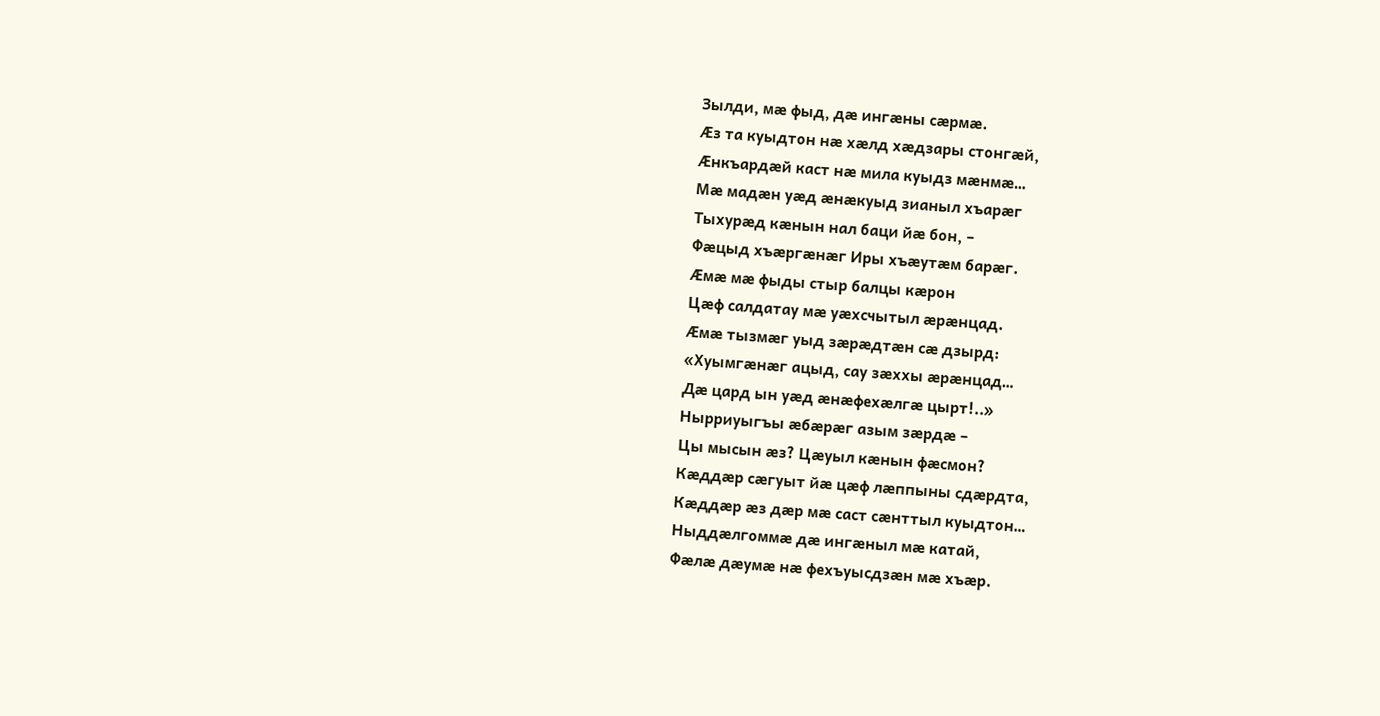Зылди, мæ фыд, дæ ингæны сæрмæ.
Æз та куыдтон нæ хæлд хæдзары стонгæй,
Æнкъардæй каст нæ мила куыдз мæнмæ…
Мæ мадæн уæд æнæкуыд зианыл хъарæг
Тыхурæд кæнын нал баци йæ бон, –
Фæцыд хъæргæнæг Иры хъæутæм барæг.
Æмæ мæ фыды стыр балцы кæрон
Цæф салдатау мæ уæхсчытыл æрæнцад.
Æмæ тызмæг уыд зæрæдтæн сæ дзырд:
«Хуымгæнæг ацыд, сау зæххы æрæнцад…
Дæ цард ын уæд æнæфехæлгæ цырт!..»
Нырриуыгъы æбæрæг азым зæрдæ –
Цы мысын æз? Цæуыл кæнын фæсмон?
Кæддæр сæгуыт йæ цæф лæппыны сдæрдта,
Кæддæр æз дæр мæ саст сæнттыл куыдтон…
Ныддæлгоммæ дæ ингæныл мæ катай,
Фæлæ дæумæ нæ фехъуысдзæн мæ хъæр.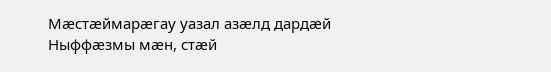Мæстæймарæгау уазал азæлд дардæй
Ныффæзмы мæн, стæй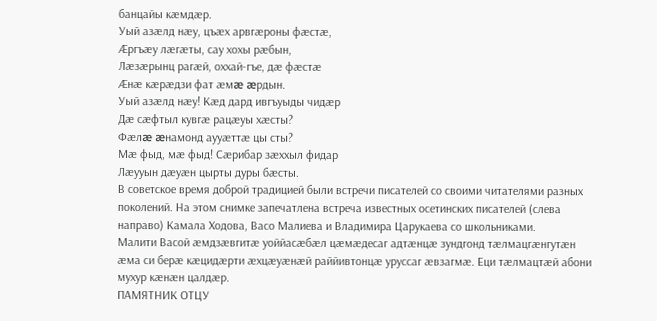банцайы кæмдæр.
Уый азæлд нæу, цъæх арвгæроны фæстæ,
Æргъæу лæгæты, сау хохы рæбын,
Лæзæрынц рагæй, оххай-гъе, дæ фæстæ
Æнæ кæрæдзи фат æмæ æрдын.
Уый азæлд нæу! Кæд дард ивгъуыды чидæр
Дæ сæфтыл кувгæ рацæуы хæсты?
Фæлæ æнамонд аууæттæ цы сты?
Мæ фыд, мæ фыд! Сæрибар зæххыл фидар
Лæууын дæуæн цырты дуры бæсты.
В советское время доброй традицией были встречи писателей со своими читателями разных поколений. На этом снимке запечатлена встреча известных осетинских писателей (слева направо) Камала Ходова, Васо Малиева и Владимира Царукаева со школьниками.
Малити Васой æмдзæвгитæ уоййасæбæл цæмæдесаг адтæнцæ зундгонд тæлмацгæнгутæн æма си берæ кæцидæрти æхцæуæнæй раййивтонцæ уруссаг æвзагмæ. Еци тæлмацтæй абони мухур кæнæн цалдæр.
ПАМЯТНИК ОТЦУ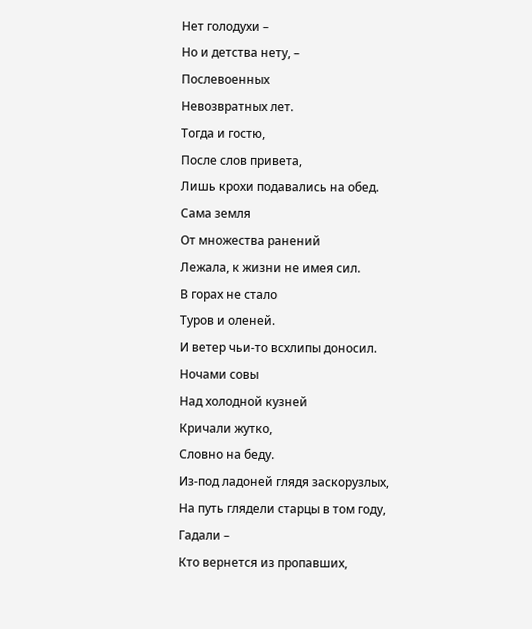Нет голодухи –
Но и детства нету, –
Послевоенных
Невозвратных лет.
Тогда и гостю,
После слов привета,
Лишь крохи подавались на обед.
Сама земля
От множества ранений
Лежала, к жизни не имея сил.
В горах не стало
Туров и оленей.
И ветер чьи-то всхлипы доносил.
Ночами совы
Над холодной кузней
Кричали жутко,
Словно на беду.
Из-под ладоней глядя заскорузлых,
На путь глядели старцы в том году,
Гадали –
Кто вернется из пропавших,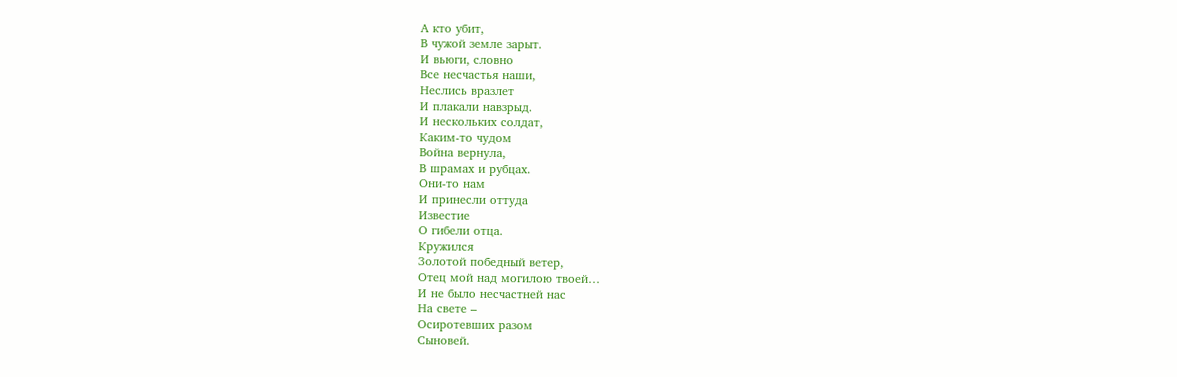А кто убит,
В чужой земле зарыт.
И вьюги, словно
Все несчастья наши,
Неслись вразлет
И плакали навзрыд.
И нескольких солдат,
Каким-то чудом
Война вернула,
В шрамах и рубцах.
Они-то нам
И принесли оттуда
Известие
О гибели отца.
Кружился
Золотой победный ветер,
Отец мой над могилою твоей…
И не было несчастней нас
На свете –
Осиротевших разом
Сыновей.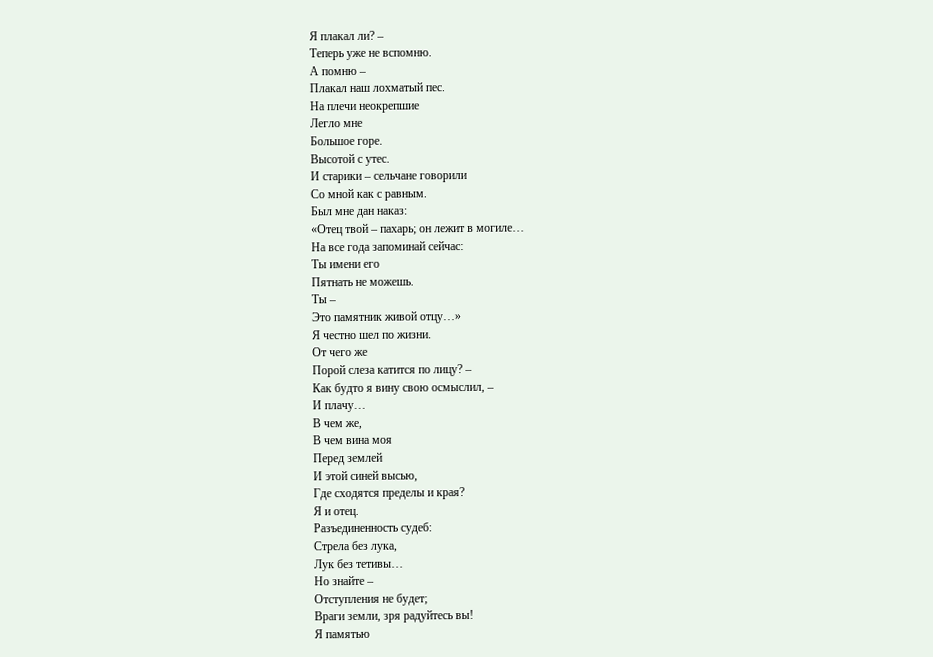Я плакал ли? –
Теперь уже не вспомню.
А помню –
Плакал наш лохматый пес.
На плечи неокрепшие
Легло мне
Большое горе.
Высотой с утес.
И старики – сельчане говорили
Со мной как с равным.
Был мне дан наказ:
«Отец твой – пахарь; он лежит в могиле…
На все года запоминай сейчас:
Ты имени его
Пятнать не можешь.
Ты –
Это памятник живой отцу…»
Я честно шел по жизни.
От чего же
Порой слеза катится по лицу? –
Как будто я вину свою осмыслил, –
И плачу…
В чем же,
В чем вина моя
Перед землей
И этой синей высью,
Где сходятся пределы и края?
Я и отец.
Разъединенность судеб:
Стрела без лука,
Лук без тетивы…
Но знайте –
Отступления не будет;
Враги земли, зря радуйтесь вы!
Я памятью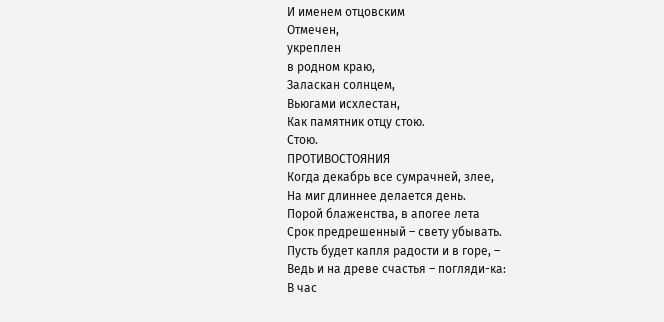И именем отцовским
Отмечен,
укреплен
в родном краю,
Заласкан солнцем,
Вьюгами исхлестан,
Как памятник отцу стою.
Стою.
ПРОТИВОСТОЯНИЯ
Когда декабрь все сумрачней, злее,
На миг длиннее делается день.
Порой блаженства, в апогее лета
Срок предрешенный – свету убывать.
Пусть будет капля радости и в горе, –
Ведь и на древе счастья – погляди-ка:
В час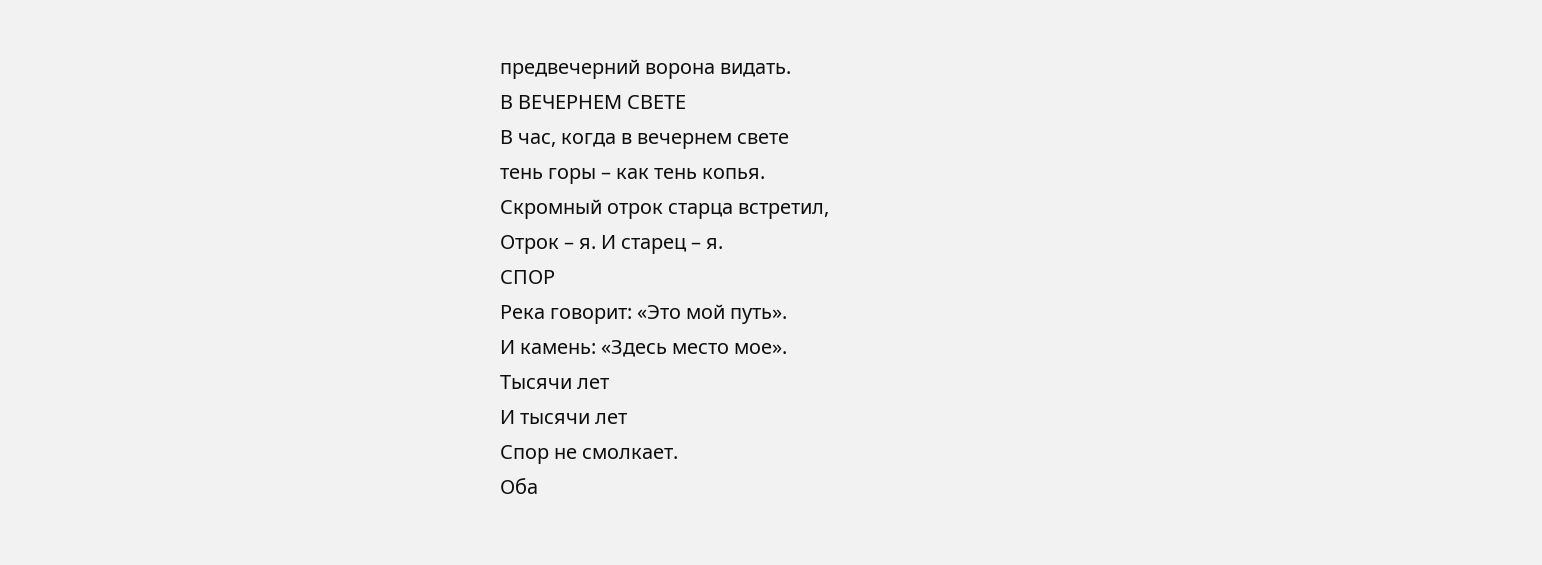предвечерний ворона видать.
В ВЕЧЕРНЕМ СВЕТЕ
В час, когда в вечернем свете
тень горы – как тень копья.
Скромный отрок старца встретил,
Отрок – я. И старец – я.
СПОР
Река говорит: «Это мой путь».
И камень: «Здесь место мое».
Тысячи лет
И тысячи лет
Спор не смолкает.
Оба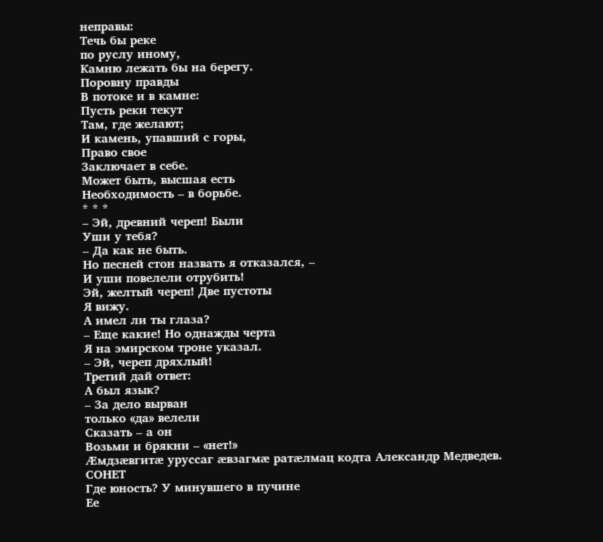неправы:
Течь бы реке
по руслу иному,
Камню лежать бы на берегу.
Поровну правды
В потоке и в камне:
Пусть реки текут
Там, где желают;
И камень, упавший с горы,
Право свое
Заключает в себе.
Может быть, высшая есть
Необходимость – в борьбе.
* * *
– Эй, древний череп! Были
Уши у тебя?
– Да как не быть.
Но песней стон назвать я отказался, –
И уши повелели отрубить!
Эй, желтый череп! Две пустоты
Я вижу.
А имел ли ты глаза?
– Еще какие! Но однажды черта
Я на эмирском троне указал.
– Эй, череп дряхлый!
Третий дай ответ:
А был язык?
– За дело вырван
только «да» велели
Сказать – а он
Возьми и брякни – «нет!»
Æмдзæвгитæ уруссаг æвзагмæ ратæлмац кодта Александр Медведев.
СОНЕТ
Где юность? У минувшего в пучине
Ее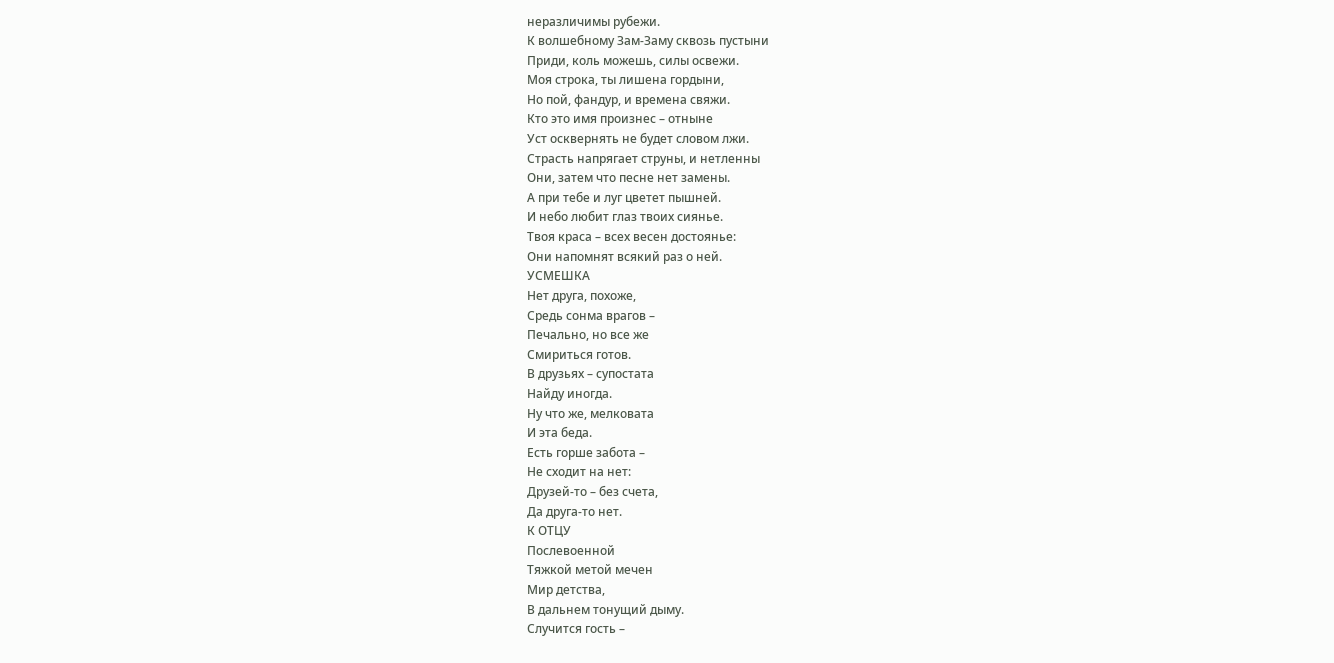неразличимы рубежи.
К волшебному Зам-Заму сквозь пустыни
Приди, коль можешь, силы освежи.
Моя строка, ты лишена гордыни,
Но пой, фандур, и времена свяжи.
Кто это имя произнес – отныне
Уст осквернять не будет словом лжи.
Страсть напрягает струны, и нетленны
Они, затем что песне нет замены.
А при тебе и луг цветет пышней.
И небо любит глаз твоих сиянье.
Твоя краса – всех весен достоянье:
Они напомнят всякий раз о ней.
УСМЕШКА
Нет друга, похоже,
Средь сонма врагов –
Печально, но все же
Смириться готов.
В друзьях – супостата
Найду иногда.
Ну что же, мелковата
И эта беда.
Есть горше забота –
Не сходит на нет:
Друзей-то – без счета,
Да друга-то нет.
К ОТЦУ
Послевоенной
Тяжкой метой мечен
Мир детства,
В дальнем тонущий дыму.
Случится гость –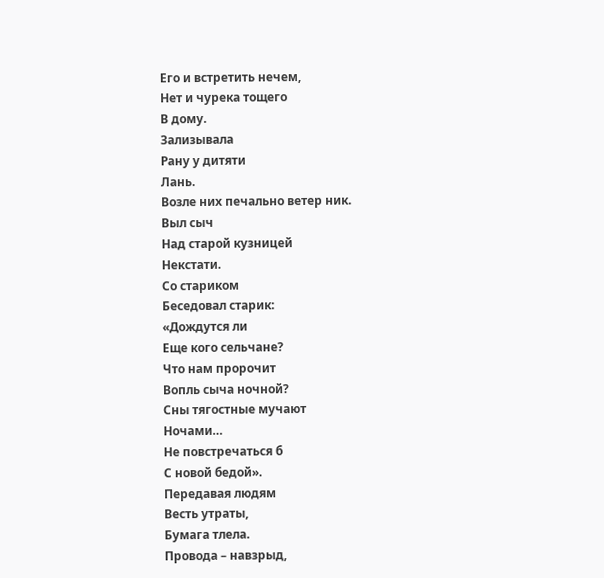Его и встретить нечем,
Нет и чурека тощего
В дому.
Зализывала
Рану у дитяти
Лань.
Возле них печально ветер ник.
Выл сыч
Над старой кузницей
Некстати.
Со стариком
Беседовал старик:
«Дождутся ли
Еще кого сельчане?
Что нам пророчит
Вопль сыча ночной?
Сны тягостные мучают
Ночами…
Не повстречаться б
С новой бедой».
Передавая людям
Весть утраты,
Бумага тлела.
Провода – навзрыд,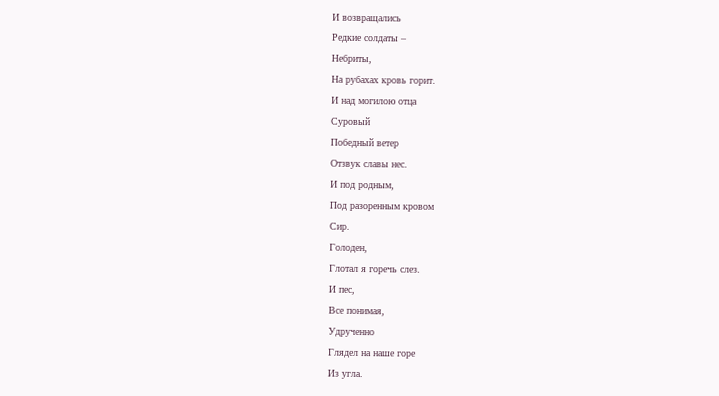И возвращались
Редкие солдаты –
Небриты,
На рубахах кровь горит.
И над могилою отца
Суровый
Победный ветер
Отзвук славы нес.
И под родным,
Под разоренным кровом
Сир.
Голоден,
Глотал я горечь слез.
И пес,
Все понимая,
Удрученно
Глядел на наше горе
Из угла.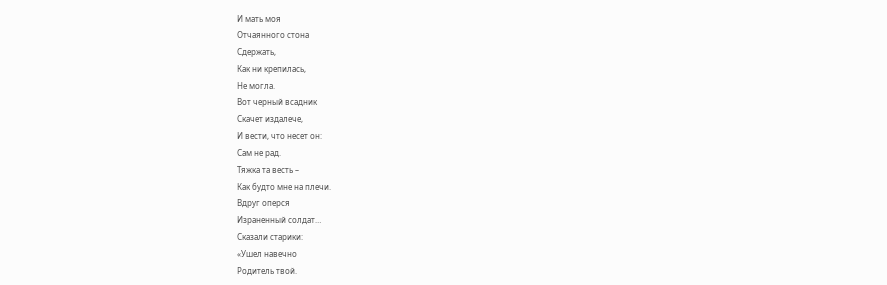И мать моя
Отчаянного стона
Сдержать,
Как ни крепилась,
Не могла.
Вот черный всадник
Скачет издалече,
И вести, что несет он:
Сам не рад.
Тяжка та весть –
Как будто мне на плечи.
Вдруг оперся
Израненный солдат…
Сказали старики:
«Ушел навечно
Родитель твой.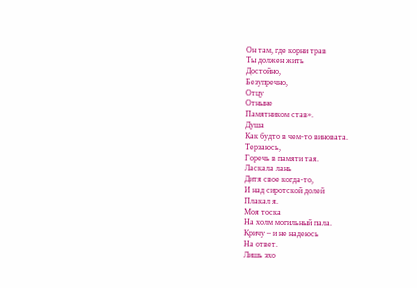Он там, где корни трав
Ты должен жить
Достойно,
Безупречно,
Отцу
Отныне
Памятником став».
Душа
Как будто в чем-то виновата.
Терзаюсь,
Горечь в памяти тая.
Ласкала лань
Дитя свое когда-то,
И над сиротской долей
Плакал я.
Моя тоска
На холм могильный пала.
Кричу – и не надеюсь
На ответ.
Лишь эхо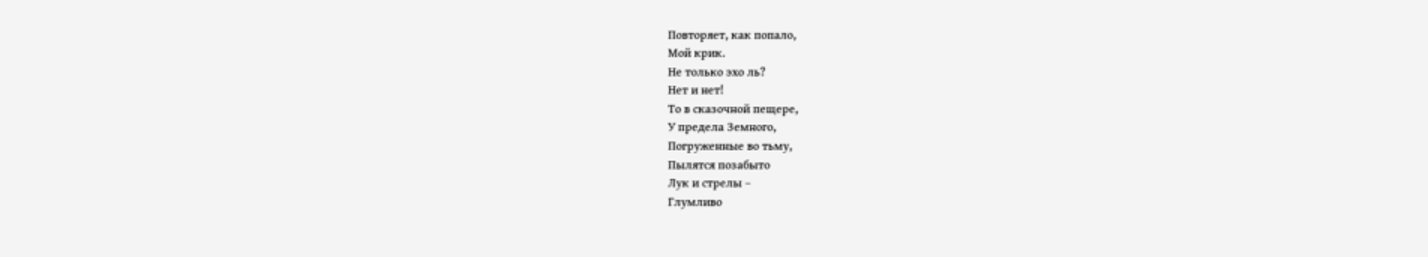Повторяет, как попало,
Мой крик.
Не только эхо ль?
Нет и нет!
То в сказочной пещере,
У предела Земного,
Погруженные во тьму,
Пылятся позабыто
Лук и стрелы –
Глумливо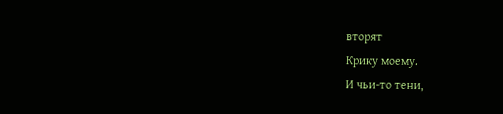вторят
Крику моему.
И чьи-то тени,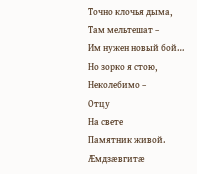Точно клочья дыма,
Там мельтешат –
Им нужен новый бой…
Но зорко я стою,
Неколебимо –
Отцу
На свете
Памятник живой.
Æмдзæвгитæ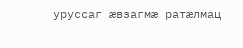уруссаг æвзагмæ ратæлмац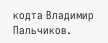кодта Владимир Пальчиков.